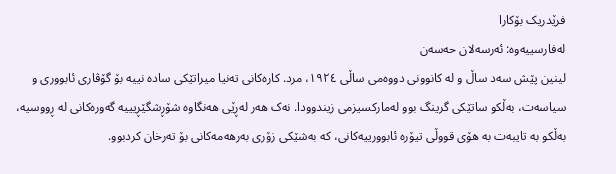فرێدریک بۆکارا
لەفارسییەوە: ئەرسەلان حەسەن
لینین پێش سەد ساڵ و لە کانوونی دووەمی ساڵی ١٩٢٤، مرد. کارەکانی تەنیا میراتێکی سادە نییە بۆ گۆڤاری ئابووری و سیاسەت، بەڵکو ساتێکی گرینگ بوو لەمارکسیزمی زیندوودا. نەک هەر لەڕێی هەنگاوە شۆڕشگێڕیییە گەورەکانی لە ڕووسیە، بەڵکو بە تایبەت بە هۆی قووڵی تیۆرە ئابوورییەکانی، کە بەشێکی زۆری بەرهەمەکانی بۆ تەرخان کردبوو.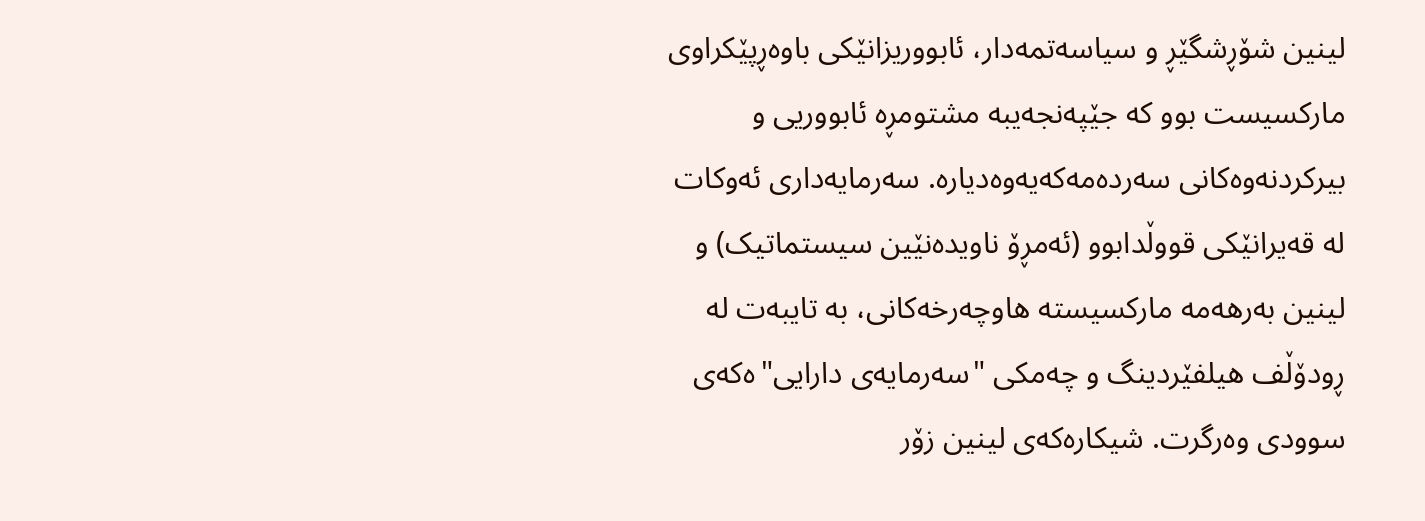لینین شۆڕشگێڕ و سیاسەتمەدار، ئابووریزانێکی باوەڕپێکراوی مارکسیست بوو کە جێپەنجەیبە مشتومڕە ئابووریی و بیرکردنەوەکانی سەردەمەکەیەوەدیارە. سەرمایەداری ئەوکات لە قەیرانێکی قووڵدابوو (ئەمڕۆ ناویدەنێین سیستماتیک) و لینین بەرهەمە مارکسیستە هاوچەرخەکانی، بە تایبەت لە ڕودۆڵف هیلفێردینگ و چەمکی "سەرمایەی دارایی"ەکەی سوودی وەرگرت. شیکارەکەی لینین زۆر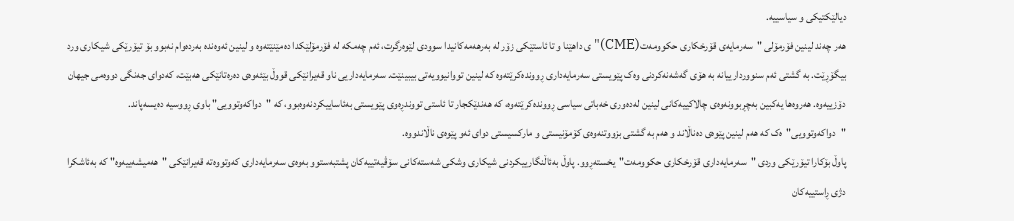دیالێکتیکی و سیاسییە.
هەر چەند لینین فۆرمۆلی "سەرمایەی قۆرخکاری حکوومەت(CME)"ی داهێنا و تا ئاستێکی زۆر لە بەرهەمەکانیدا سوودی لێوەرگرت، ئەم چەمکە لە فۆرمۆلێکدا دەمێنێتەوە و لینین ئەوەندە بەردەوام نەبوو بۆ تیۆرێکی شیکاری ورد بیگۆڕێت. بە گشتی ئەم سنووردارییانە بە هۆی گەشەنەکردنی وەک پێویستی سەرمایەداری ڕووندەکرێتەوە کە لینین تووانیوویەتی بیبینێت. سەرمایەداریی ناو قەیرانێکی قووڵ بێئەوەی دەرەتانێکی هەبێت، کەدوای جەنگی دووەمی جیهان دۆزییەوە. هەروەها یەکبین بەچڕبوونەوەی چالاکییەکانی لینین لەدەوری خەباتی سیاسی ڕووندەکرێتەوە، کە هەندێکجار تا ئاستی تووندڕەوی پێویستی بەئاساییکردنەوەبوو، کە "دواکەوتوویی" باوی ڕووسیە دەیسەپاند. "دواکەوتوویی"ەک کە هەم لینین پێوەی دەناڵاند و هەم بە گشتی بزووتنەوەی کۆمۆنیستی و مارکسیستی دوای ئەو پێوەی ناڵاندووە.
پاوڵ بۆکارا تیۆرێکی وردی "سەرمایەداری قۆرخکاری حکوومەت"یخستەڕوو. پاوڵ بەئاڵنگارییکردنی شیکاری وشکی شەستەکانی سۆڤیەتییەکان پشتبەستوو بەوەی سەرمایەداری کەوتووەتە قەیرانێکی "هەمیشەییەوە" کە بەئاشکرا دژی ڕاستییەکان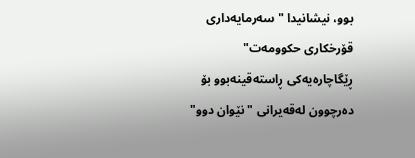بوو، نیشانیدا "سەرمایەداری قۆرخکاری حکوومەت" ڕێگاچارەیەکی ڕاستەقینەبوو بۆ دەرچوون لەقەیرانی "نێوان دوو"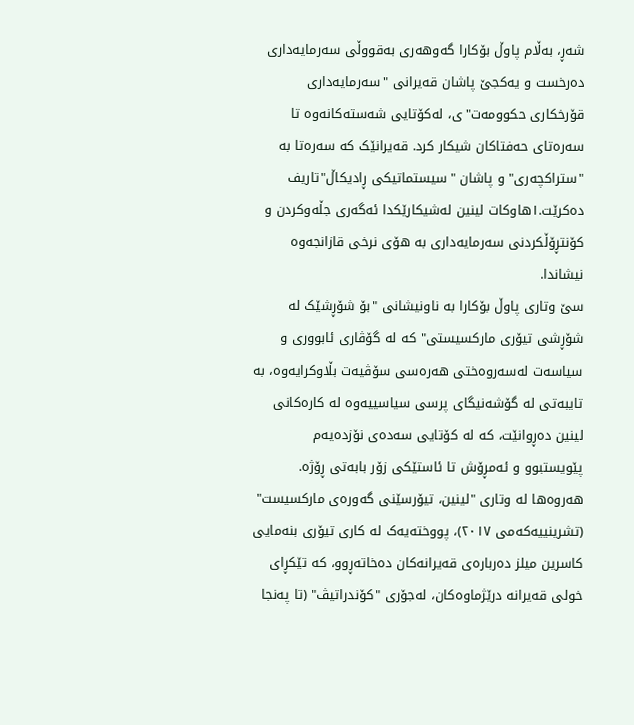شەڕ، بەڵام پاوڵ بۆکارا گەوهەری بەقووڵی سەرمایەداری دەرخست و یەکجێ پاشان قەیرانی "سەرمایەداری قۆرخکاری حکوومەت"ی، لەکۆتایی شەستەکانەوە تا سەرەتای حەفتاکان شیکار کرد. قەیرانێک کە سەرەتا بە "ستراکچەری" و پاشان "سیستماتیکی ڕادیکاڵ"تاریف دەکرێت.١هاوکات لینین لەشیکارێکدا ئەگەری جڵەوکردن و کۆنتڕۆڵکردنی سەرمایەداری بە هۆی نرخی قازانجەوە نیشاندا.
سێ وتاری پاوڵ بۆکارا بە ناونیشانی "بۆ شۆڕشێک لە شۆڕشی تیۆری مارکسیستی" کە لە گۆڤاری ئابووری و سیاسەت لەسەروەختی هەرەسی سۆڤیەت بڵاوکرایەوە، بە تایبەتی لە گۆشەنیگای پرسی سیاسییەوە لە کارەکانی لینین دەڕوانێت، کە لە کۆتایی سەدەی نۆزدەیەم پێویستبوو و ئەمڕۆش تا ئاستێکی زۆر بابەتی ڕۆژە.
هەروەها لە وتاری "لینین، تیۆرسێنی گەورەی مارکسیست" (تشرینییەکەمی ٢٠١٧)، پووختەیەک لە کاری تیۆری بنەمایی کاسرین میلز دەربارەی قەیرانەکان دەخاتەڕوو، کە تێکڕای خولی قەیرانە درێژماوەکان، لەجۆری "کۆندراتیڤ" (تا پەنجا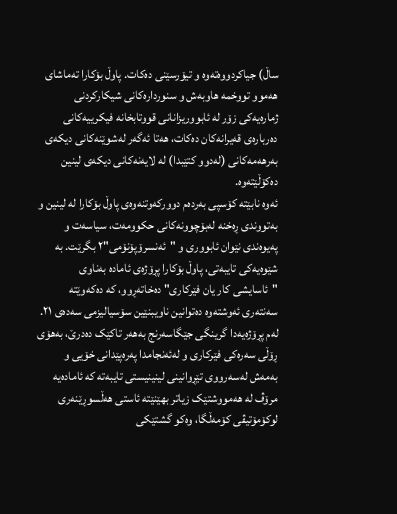ساڵ) جیاکردووەتەوە و تیۆرسێنی دەکات. پاوڵ بۆکارا تەماشای هەموو تووخمە هاوبەش و سنوردارەکانی شیکارکردنی ژمارەیەکی زۆر لە ئابووریزانانی قووتابخانە فیکرییەکانی دەربارەی قەیرانەکان دەکات، هەتا ئەگەر لەشوێنەکانی دیکەی بەرهەمەکانی (لەدوو کتێبدا) لە لایەنەکانی دیکەی لینین دەکۆڵێتەوە.
ئەوە نابێتە کۆسپی بەردەم دوورکەوتنەوەی پاوڵ بۆکارا لە لینین و بەتووندی ڕەخنە لەبۆچوونەکانی حکوومەت، سیاسەت و پەیوەندی نێوان ئابووری و "ئەنسرۆپۆنۆمی"٢ بگرێت. بە شێوەیەکی تایبەتی، پاوڵ بۆکارا پڕۆژەی ئامادە بەناوی "ئاسایشی کار یان فێرکاری" دەخاتەڕوو، کە دەکەوێتە سەنتەری ئەوشتەوە دەتوانین ناویبنێین سۆسیالیزمی سەدەی ٢١. لەم پڕۆژەیەدا گرینگی جێگاسەرنج بەهەر تاکێک دەدرێ، بەهۆی ڕۆڵی سەرەکی فێرکاری و لەئەنجامدا پەرەپێدانی خۆیی و بەمەش لەسەرووی تێڕوانینی لینینیستی تایبەتە کە ئامادەیە مرۆڤ لە هەمووشتێک زیاتر بهێنێتە ئاستی هەڵسوڕێنەری لوکۆمۆتیڤی کۆمەڵگا، وەکو گشتێکی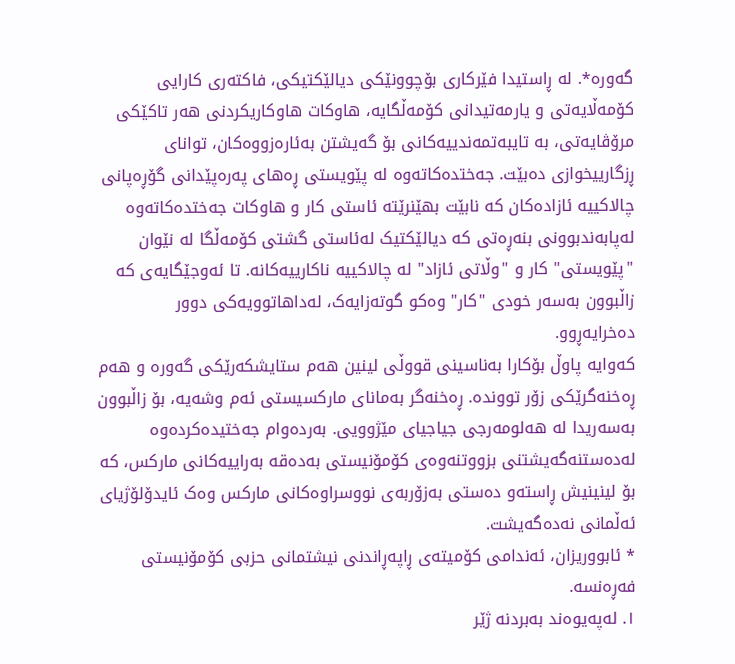گەورە*. لە ڕاستیدا فێرکاری بۆچوونێکی دیالێکتیکی، فاکتەری کارایی کۆمەڵایەتی و یارمەتیدانی کۆمەڵگایە، هاوکات هاوکاریکردنی هەر تاکێکی مرۆڤایەتی، بە تایبەتمەندییەکانی بۆ گەیشتن بەئارەزووەکان، توانای ڕزگارییخوازی دەبێت. جەختدەکاتەوە لە پێویستی ڕەهای پەرەپێدانی گۆڕەپانی چالاکییە ئازادەکان کە نابێت بهێنرێتە ئاستی کار و هاوکات جەختدەکاتەوە لەپابەندبوونی بنەڕەتی کە دیالێکتیک لەئاستی گشتی کۆمەڵگا لە نێوان "پێویستی" کار و "وڵاتی ئازاد" لە چالاکییە ناکارییەکانە. تا ئەوجێگایەی کە زاڵبوون بەسەر خودی "کار" وەکو گوتەزایەک، لەداهاتوویەکی دوور دەخرایەڕوو.
کەوایە پاوڵ بۆکارا بەناسینی قووڵی لینین هەم ستایشکەرێکی گەورە و هەم ڕەخنەگرێکی زۆر تووندە. ڕەخنەگر بەمانای مارکسیستی ئەم وشەیە، بۆ زاڵبوون بەسەریدا لە هەلومەرجی جیاجیای مێژوویی. بەردەوام جەختیدەکردەوە لەدەستنەگەیشتنی بزووتنەوەی کۆمۆنیستی بەدەقە بەراییەکانی مارکس، کە بۆ لینینیش ڕاستەو دەستی بەزۆربەی نووسراوەکانی مارکس وەک ئایدۆلۆژیای ئەڵمانی نەدەگەیشت.
* ئابووریزان، ئەندامی کۆمیتەی ڕاپەڕاندنی نیشتمانی حزبی کۆمۆنیستی فەڕەنسە.
١. لەپەیوەند بەبردنە ژێر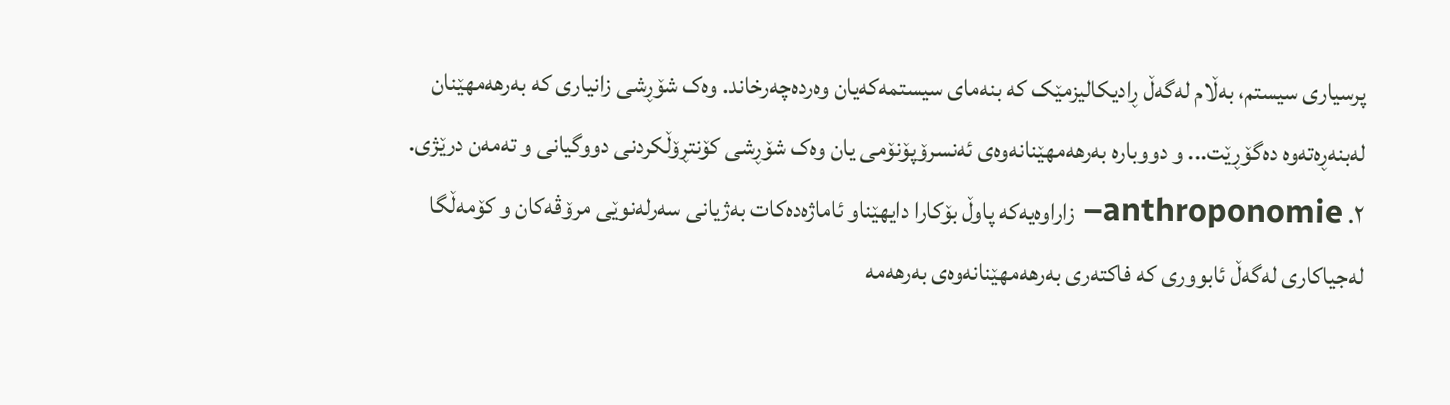پرسیاری سیستم، بەڵام لەگەڵ ڕادیکالیزمێک کە بنەمای سیستمەکەیان وەردەچەرخاند. وەک شۆڕشی زانیاری کە بەرهەمهێنان لەبنەڕەتەوە دەگۆڕێت... و دووبارە بەرهەمهێنانەوەی ئەنسرۆپۆنۆمی یان وەک شۆڕشی کۆنتڕۆڵکردنی دووگیانی و تەمەن درێژی.
٢. anthroponomie– زاراوەیەکە پاوڵ بۆکارا دایهێناو ئاماژەدەکات بەژیانی سەرلەنوێی مرۆڤەکان و کۆمەڵگا لەجیاکاری لەگەڵ ئابووری کە فاکتەری بەرهەمهێنانەوەی بەرهەمە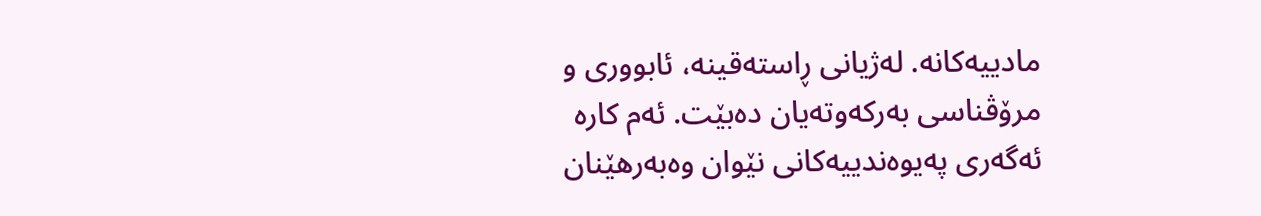مادییەکانە. لەژیانی ڕاستەقینە، ئابووری و مرۆڤناسی بەرکەوتەیان دەبێت. ئەم کارە ئەگەری پەیوەندییەکانی نێوان وەبەرهێنان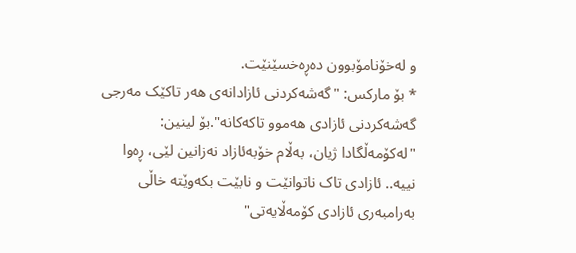و لەخۆنامۆبوون دەڕەخسێنێت.
* بۆ مارکس: "گەشەکردنی ئازادانەی هەر تاکێک مەرجی گەشەکردنی ئازادی هەموو تاکەکانە".بۆ لینین: "لەکۆمەڵگادا ژیان، بەڵام خۆبەئازاد نەزانین لێی، ڕەوا نییە.. ئازادی تاک ناتوانێت و نابێت بکەوێتە خاڵی بەرامبەری ئازادی کۆمەڵایەتی"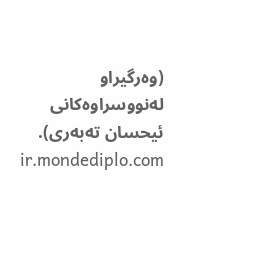(وەرگیراو لەنووسراوەکانی ئیحسان تەبەری).
ir.mondediplo.com